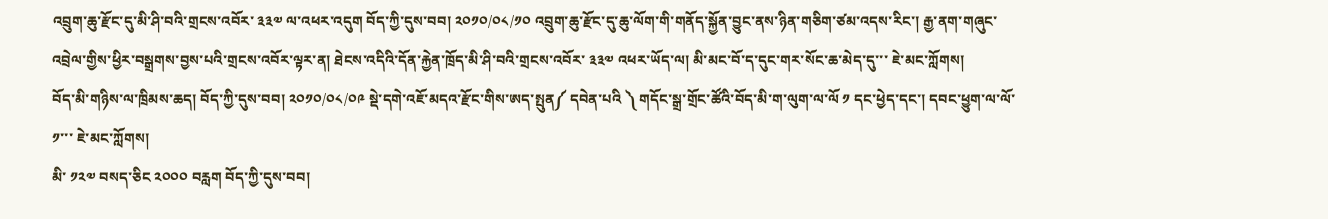འབྲུག་ཆུ་རྫོང་དུ་མི་ཤི་བའི་གྲངས་འབོར་ ༣༣༧ ལ་འཕར་འདུག བོད་ཀྱི་དུས་བབ། ༢༠༡༠/༠༨/༡༠ འབྲུག་ཆུ་རྫོང་དུ་ཆུ་ལོག་གི་གནོད་སྐྱོན་བྱུང་ནས་ཉིན་གཅིག་ཙམ་འདས་རིང་། རྒྱ་ནག་གཞུང་འབྲེལ་གྱིས་ཕྱིར་བསྒྲགས་བྱས་པའི་གྲངས་འབོར་ལྟར་ན། ཐེངས་འདིའི་དོན་རྐྱེན་ཁྲོད་མི་ཤི་བའི་གྲངས་འབོར་ ༣༣༧ འཕར་ཡོད་ལ། མི་མང་བོ་ད་དུང་གར་སོང་ཆ་མེད་དུ་་་ ཇེ་མང་ཀློགས།
བོད་མི་གཉིས་ལ་ཁྲིམས་ཆད། བོད་ཀྱི་དུས་བབ། ༢༠༡༠/༠༨/༠༩ སྡེ་དགེ་འཇོ་མདའ་རྫོང་གིས་ཨད་སྤུན༼ དབེན་པའི ༽ གདོང་སྒྲ་གྲོང་ཚོའི་བོད་མི་ག་ལུག་ལ་ལོ ༡ དང་ཕྱེད་དང་། དབང་ཕྱུག་ལ་ལོ་ ༡་་་ ཇེ་མང་ཀློགས།
མི་ ༡༢༧ བསད་ཅིང ༢༠༠༠ བརླག བོད་ཀྱི་དུས་བབ།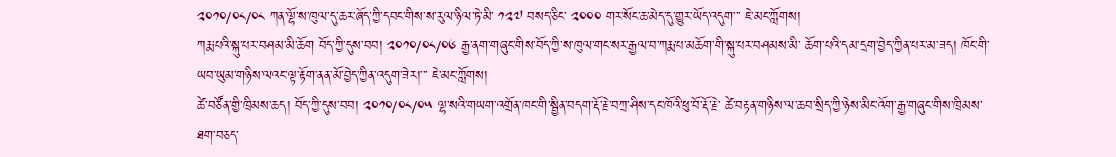༢༠༡༠/༠༨/༠༨ ཀན་ལྷོ་ས་ཁུལ་དུ་ཆར་ཞོད་ཀྱི་དབང་གིས་ས་རུལ་ཉིལ་ཏེ་མི་ ༡༢༧ བསད་ཅིང་ ༢༠༠༠ གར་སོང་ཆ་མེད་དུ་གྱུར་ཡོད་འདུག་་་ ཇེ་མང་ཀློགས།
ཀརྨ་པའི་སྐུ་པར་བཤམ་མི་ཆོག བོད་ཀྱི་དུས་བབ། ༢༠༡༠/༠༨/༠༦ རྒྱ་ནག་གཞུང་གིས་བོད་ཀྱི་ས་ཁུལ་གང་སར་རྒྱལ་བ་ཀརྨ་པ་མཆོག་གི་སྐུ་པར་བཤམས་མི་ ཆོག་པའི་དམ་དྲག་བྱེད་ཀྱིན་པར་མ་ཟད། ཁོང་གི་ཡབ་ཡུམ་གཉིས་ལའང་ལྟ་རྟོག་ནན་མོ་བྱེད་ཀྱིན་འདུག་ཟེར།་་་ ཇེ་མང་ཀློགས།
ཚེ་བཙོན་གྱི་ཁྲིམས་ཆད། བོད་ཀྱི་དུས་བབ། ༢༠༡༠/༠༨/༠༥ ལྷ་སའི་གཡག་འགྲོན་ཁང་གི་སྦྱིན་བདག་རྡོ་རྗེ་བཀྲ་ཤིས་དང་ཁོའི་ཕུ་བོ་རྡོ་རྗེ་ ཚེ་བརྟན་གཉིས་ལ་ཆབ་སྲིད་ཀྱི་ཉེས་མིང་འོག་རྒྱ་གཞུང་གིས་ཁྲིམས་ཐག་བཅད་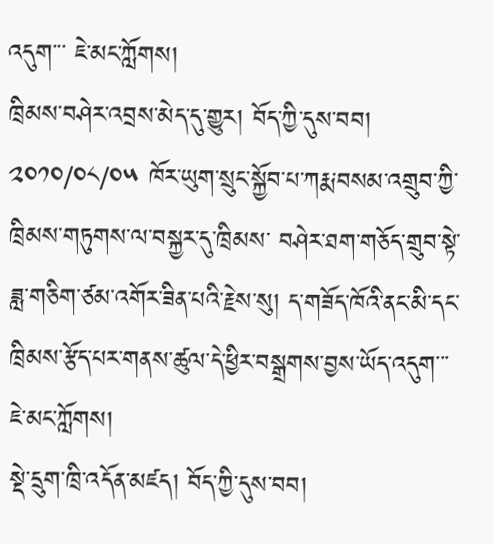འདུག་་་ ཇེ་མང་ཀློགས།
ཁྲིམས་བཤེར་འབྲས་མེད་དུ་གྱུར། བོད་ཀྱི་དུས་བབ། ༢༠༡༠/༠༨/༠༥ ཁོར་ཡུག་སྲུང་སྐྱོབ་པ་ཀརྨ་བསམ་འགྲུབ་ཀྱི་ཁྲིམས་གཏུགས་ལ་བསྐྱར་དུ་ཁྲིམས་ བཤེར་ཐག་གཅོད་གྲུབ་སྟེ་ཟླ་གཅིག་ཙམ་འགོར་ཟིན་པའི་རྗེས་སུ། ད་གཟོད་ཁོའི་ནང་མི་དང་ཁྲིམས་རྩོད་པར་གནས་ཚུལ་དེ་ཕྱིར་བསྒྲགས་བྱས་ཡོད་འདུག་་་ ཇེ་མང་ཀློགས།
སྡེ་དྲུག་ཁྲི་འདོན་མཛད། བོད་ཀྱི་དུས་བབ།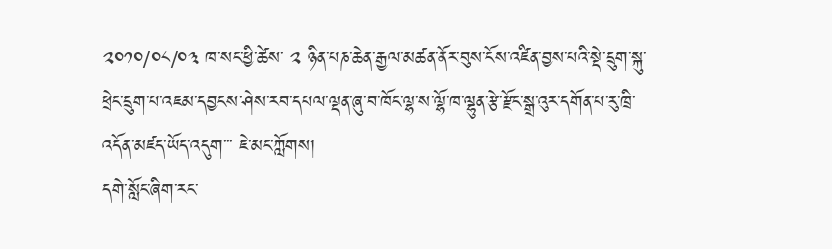༢༠༡༠/༠༨/༠༣ ཁ་སང་ཕྱི་ཚེས་ ༢ ཉིན་པཎ་ཆེན་རྒྱལ་མཚན་ནོར་བུས་ངོས་འཛིན་བྱས་པའི་སྡེ་དྲུག་སྐུ་ཕྲེང་དྲུག་པ་འཇམ་དབྱངས་ཤེས་རབ་དཔལ་ལྡན་ཞུ་བ་ཁོང་ལྷ་ས་ལྷོ་ཁ་ལྷུན་རྩེ་རྫོང་སྒྲ་འུར་དགོན་པ་རུ་ཁྲི་འདོན་མཛད་ཡོད་འདུག་་་ ཇེ་མང་ཀློགས།
དགེ་སློང་ཞིག་རང་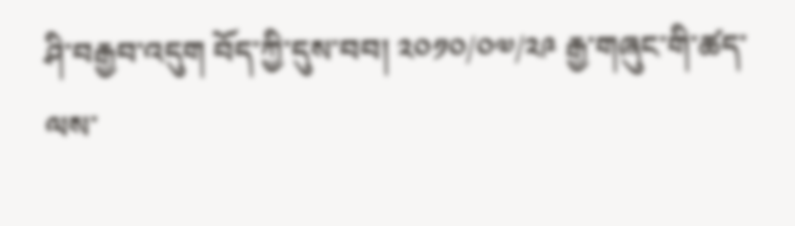ཤི་བརྒྱབ་འདུག བོད་ཀྱི་དུས་བབ། ༢༠༡༠/༠༧/༢༩ རྒྱ་གཞུང་གི་ཚད་ལས་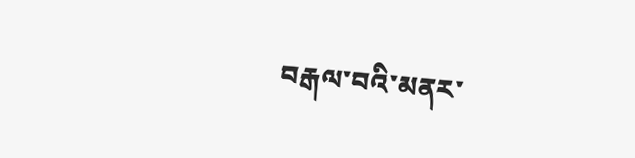བརྒལ་བའི་མནར་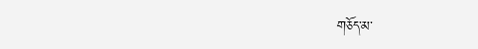གཅོད་མ་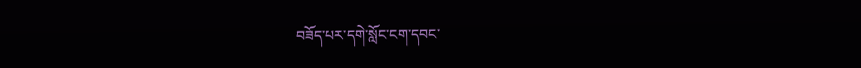བཟོད་པར་དགེ་སློང་ངག་དབང་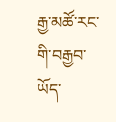རྒྱ་མཚོ་རང་གི་བརྒྱབ་ཡོད་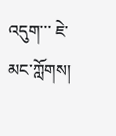འདུག་་་ ཇེ་མང་ཀློགས།